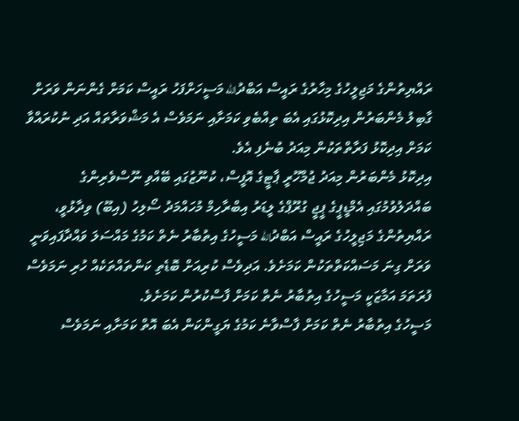ރައްޔިތުންގެ މަޖިލީހުގެ މިހާރުގެ ރައީސް އަބްދުالله މަސީހަށްފަހު ރައީސް ކަމަށް ގެންނަން ވަރަށް ގާބިލު މެންބަރުން އިދިކޮޅުގައި އެބަ ތިއްބެވި ކަމަށާއި ނަމަވެސް އެ މަޝްވަރާތައް އަދި ނުކުރައްވާ ކަމަށް އިދިކޮޅު ފަރާތްތަކުން މިއަދު ބުނެފި އެވެ.
އިދިކޮޅު މެންބަރުން މިއަދު ޖުމްހޫރީ ޕާޓީގެ އޮފީސް، ކުނޫޒުގައި ބޭއްވި ނޫސްވެރިންގެ ބައްދަލުވުމުގައި އެމްޑީޕީގެ ޕީޖީ ގުރޫޕްގެ ލީޑަރު އިބްރާހިމް މުހައްމަދު ސޯލިހު (އިބޫ) ވިދާޅުވީ، ރައްޔިތުންގެ މަޖިލީހުގެ ރައީސް އަބްދުالله މަސީހުގެ އިތުބާރު ނެތް ކަމުގެ މައްސަލަ ވައްދާފައިވަނީ ވަރަށް ގިނަ މަސައްކަތްތަކުން ކަމަށެވެ. އަދިވެސް ކުރިއަށް ބޮޑެތި ކަންތައްތަކެއް ހުރި ނަމަވެސް ފުރަތަމަ އަމާޒަކީ މަސީހުގެ އިތުބާރު ނެތް ކަމަށް ފާސްކުރުން ކަމަށެވެ.
މަސީހުގެ އިތުބާރު ނެތް ކަމަށް ފާސްވާނެ ކަމުގެ ޔަގީންކަން އެބަ އޮތް ކަމަށާއި ނަމަވެސް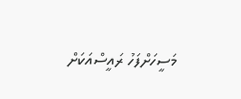މަސީހަށްފަހު ރައީސްއަކަށް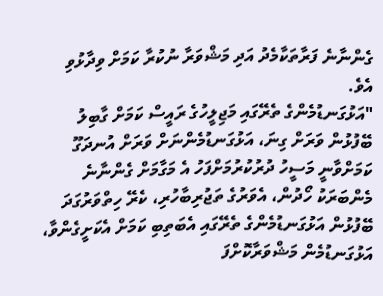ގެންނާނެ ފަރާތަކާމެދު އަދި މަޝްވަރާ ނުކުރާ ކަމަށް ވިދާޅުވި އެވެ.
"އަޅުގަނޑުމެންގެ ތެރޭގައި މަޖިލީހުގެ ރައީސް ކަމަށް ގާބިލު ބޭފުޅުން ވަރަށް ގިނަ، އަޅުގަނޑުމެންނަށް ވަރަށް އުނދަގޫ ކަމަށްވާނީ މަސީހު ދުރުކުރުމަށްފަހު އެ މަގާމަށް ގެންނާނެ މެންބަރަކު ހޯދުން، އެވަރުގެ ތަޖުރިބާހުރި، ކެރޭ ހިތްވަރުގަދަ ބޭފުޅުން އަޅުގަނޑުމެންގެ ތެރޭގައި އެބަތިބި ކަމަށް އެކަށީގެންވާ، އަޅުގަނޑުމެން މަޝްވަރާކޮށްފަ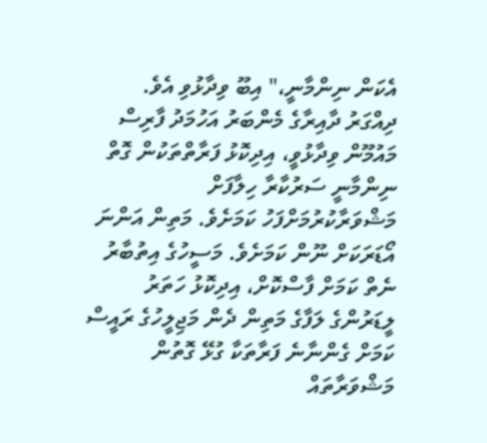އެކަން ނިންމާނީ،" އިބޫ ވިދާޅުވި އެވެ.
ދިއްގަރު ދާއިރާގެ މެންބަރު އަހުމަދު ފާރިސް މައުމޫން ވިދާޅުވީ، އިދިކޮޅު ފަރާތްތަކުން ގޮތް ނިންމާނީ ސަރުކާރާ ހިލާފަށް މަޝްވަރާކުރުމަށްފަހު ކަމަށެވެ. މަތިން އަންނަ އޯޑަރަކަށް ނޫން ކަމަށެވެ. މަސީހުގެ އިތުބާރު ނެތް ކަމަށް ފާސްކޮށް، އިދިކޮޅު ހަތަރު ލީޑަރުންގެ ލަފާގެ މަތިން ދެން މަޖިލީހުގެ ރައީސް ކަމަށް ގެންނާނެ ފަރާތަކާ ގުޅޭ ގޮތުން މަޝްވަރާތައް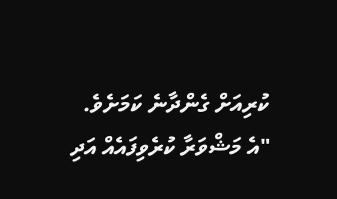ކުރިއަށް ގެންދާނެ ކަމަށެވެ.
"އެ މަޝްވަރާ ކުރެވިފައެއް އަދި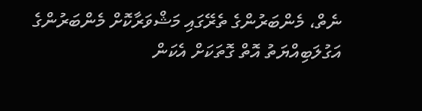ނެތް، މެންބަރުންގެ ތެރޭގައި މަޝްވަރާކޮށް މެންބަރުންގެ އަގުލަބިއްޔަތު އޮތް ގޮތަކަށް އެކަން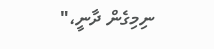ނިމިގެން ދާނީ،"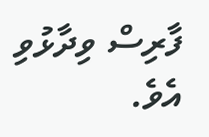ފާރިސް ވިދާޅުވި އެވެ.